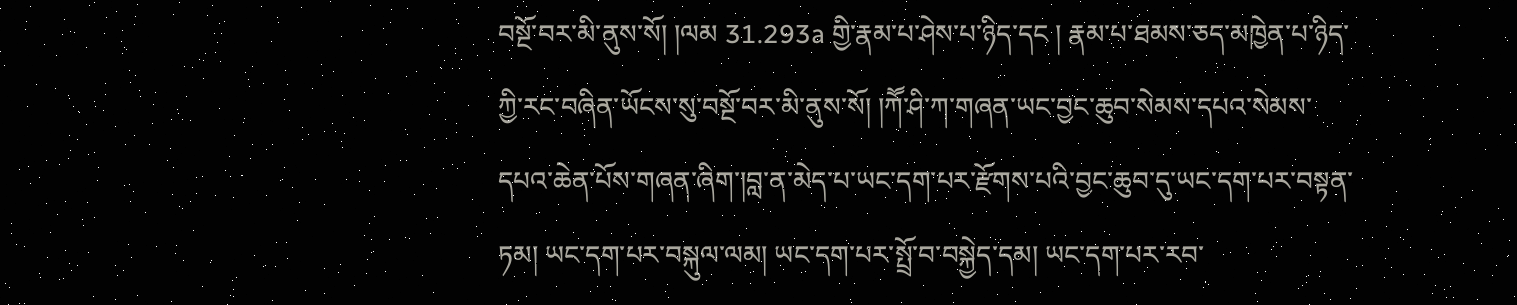བསྔོ་བར་མི་ནུས་སོ། །ལམ 31.293a གྱི་རྣམ་པ་ཤེས་པ་ཉིད་དང ། རྣམ་པ་ཐམས་ཅད་མཁྱེན་པ་ཉིད་ཀྱི་རང་བཞིན་ཡོངས་སུ་བསྔོ་བར་མི་ནུས་སོ། །ཀཽ་ཤི་ཀ་གཞན་ཡང་བྱང་ཆུབ་སེམས་དཔའ་སེམས་དཔའ་ཆེན་པོས་གཞན་ཞིག་།བླ་ན་མེད་པ་ཡང་དག་པར་རྫོགས་པའི་བྱང་ཆུབ་དུ་ཡང་དག་པར་བསྟན་ཏམ། ཡང་དག་པར་བསྐུལ་ལམ། ཡང་དག་པར་སྤྲོ་བ་བསྐྱེད་དམ། ཡང་དག་པར་རབ་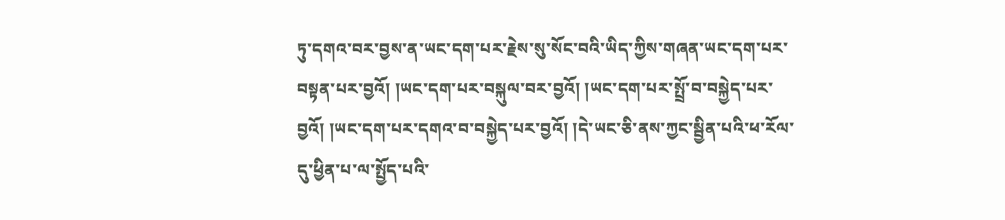ཏུ་དགའ་བར་བྱས་ན་ཡང་དག་པར་རྗེས་སུ་སོང་བའི་ཡིད་ཀྱིས་གཞན་ཡང་དག་པར་བསྟན་པར་བྱའོ། །ཡང་དག་པར་བསྐུལ་བར་བྱའོ། །ཡང་དག་པར་སྤྲོ་བ་བསྐྱེད་པར་བྱའོ། །ཡང་དག་པར་དགའ་བ་བསྐྱེད་པར་བྱའོ། །དེ་ཡང་ཅི་ནས་ཀྱང་སྦྱིན་པའི་ཕ་རོལ་དུ་ཕྱིན་པ་ལ་སྤྱོད་པའི་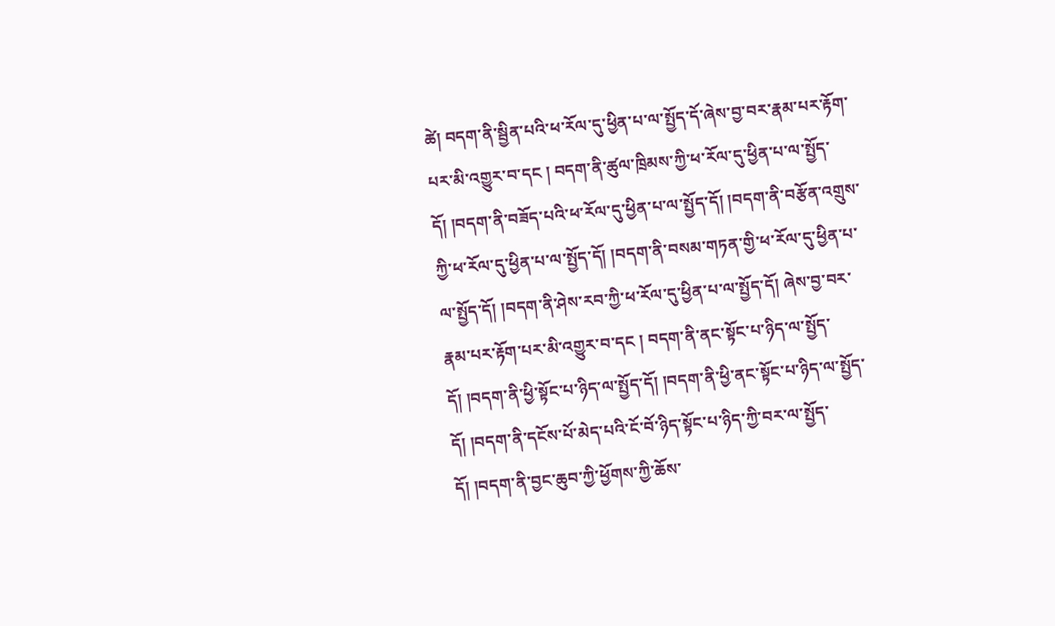ཚེ། བདག་ནི་སྦྱིན་པའི་ཕ་རོལ་དུ་ཕྱིན་པ་ལ་སྤྱོད་དོ་ཞེས་བྱ་བར་རྣམ་པར་རྟོག་པར་མི་འགྱུར་བ་དང ། བདག་ནི་ཚུལ་ཁྲིམས་ཀྱི་ཕ་རོལ་དུ་ཕྱིན་པ་ལ་སྤྱོད་དོ། །བདག་ནི་བཟོད་པའི་ཕ་རོལ་དུ་ཕྱིན་པ་ལ་སྤྱོད་དོ། །བདག་ནི་བརྩོན་འགྲུས་ཀྱི་ཕ་རོལ་དུ་ཕྱིན་པ་ལ་སྤྱོད་དོ། །བདག་ནི་བསམ་གཏན་གྱི་ཕ་རོལ་དུ་ཕྱིན་པ་ལ་སྤྱོད་དོ། །བདག་ནི་ཤེས་རབ་ཀྱི་ཕ་རོལ་དུ་ཕྱིན་པ་ལ་སྤྱོད་དོ། ཞེས་བྱ་བར་རྣམ་པར་རྟོག་པར་མི་འགྱུར་བ་དང ། བདག་ནི་ནང་སྟོང་པ་ཉིད་ལ་སྤྱོད་དོ། །བདག་ནི་ཕྱི་སྟོང་པ་ཉིད་ལ་སྤྱོད་དོ། །བདག་ནི་ཕྱི་ནང་སྟོང་པ་ཉིད་ལ་སྤྱོད་དོ། །བདག་ནི་དངོས་པོ་མེད་པའི་ངོ་བོ་ཉིད་སྟོང་པ་ཉིད་ཀྱི་བར་ལ་སྤྱོད་དོ། །བདག་ནི་བྱང་ཆུབ་ཀྱི་ཕྱོགས་ཀྱི་ཆོས་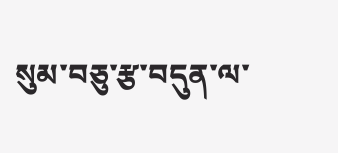སུམ་བཅུ་རྩ་བདུན་ལ་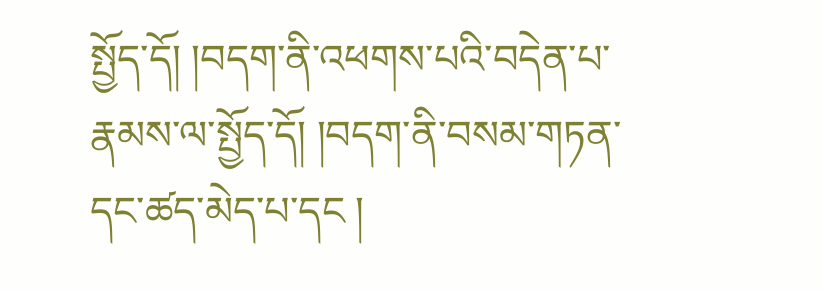སྤྱོད་དོ། །བདག་ནི་འཕགས་པའི་བདེན་པ་རྣམས་ལ་སྤྱོད་དོ། །བདག་ནི་བསམ་གཏན་དང་ཚད་མེད་པ་དང །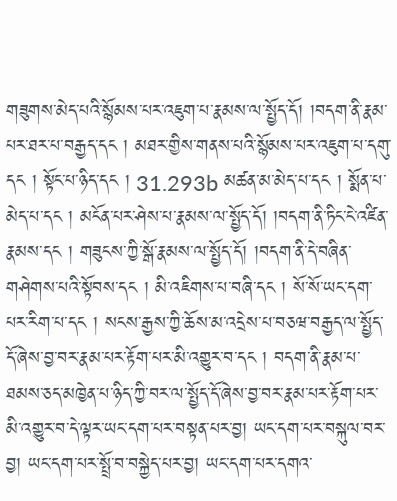གཟུགས་མེད་པའི་སྙོམས་པར་འཇུག་པ་རྣམས་ལ་སྤྱོད་དོ། །བདག་ནི་རྣམ་པར་ཐར་པ་བརྒྱད་དང ། མཐར་གྱིས་གནས་པའི་སྙོམས་པར་འཇུག་པ་དགུ་དང ། སྟོང་པ་ཉིད་དང ། 31.293b མཚན་མ་མེད་པ་དང ། སྨོན་པ་མེད་པ་དང ། མངོན་པར་ཤེས་པ་རྣམས་ལ་སྤྱོད་དོ། །བདག་ནི་ཏིང་ངེ་འཛིན་རྣམས་དང ། གཟུངས་ཀྱི་སྒོ་རྣམས་ལ་སྤྱོད་དོ། །བདག་ནི་དེ་བཞིན་གཤེགས་པའི་སྟོབས་དང ། མི་འཇིགས་པ་བཞི་དང ། སོ་སོ་ཡང་དག་པར་རིག་པ་དང ། སངས་རྒྱས་ཀྱི་ཆོས་མ་འདྲེས་པ་བཅཝ་བརྒྱད་ལ་སྤྱོད་དོ་ཞེས་བྱ་བར་རྣམ་པར་རྟོག་པར་མི་འགྱུར་བ་དང ། བདག་ནི་རྣམ་པ་ཐམས་ཅད་མཁྱེན་པ་ཉིད་ཀྱི་བར་ལ་སྤྱོད་དོ་ཞེས་བྱ་བར་རྣམ་པར་རྟོག་པར་མི་འགྱུར་བ་དེ་ལྟར་ཡང་དག་པར་བསྟན་པར་བྱ། ཡང་དག་པར་བསྐུལ་བར་བྱ། ཡང་དག་པར་སྤྲོ་བ་བསྐྱེད་པར་བྱ། ཡང་དག་པར་དགའ་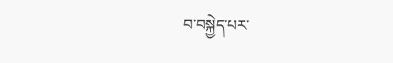བ་བསྐྱེད་པར་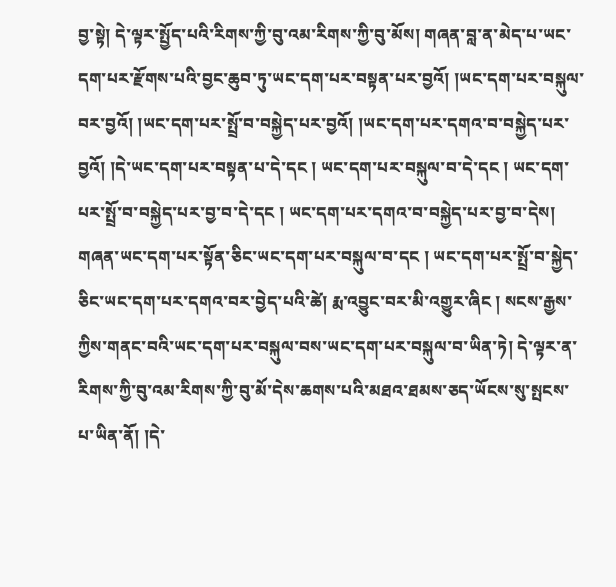བྱ་སྟེ། དེ་ལྟར་སྤྱོད་པའི་རིགས་ཀྱི་བུ་འམ་རིགས་ཀྱི་བུ་མོས། གཞན་བླ་ན་མེད་པ་ཡང་དག་པར་རྫོགས་པའི་བྱང་ཆུབ་ཏུ་ཡང་དག་པར་བསྟན་པར་བྱའོ། །ཡང་དག་པར་བསྐུལ་བར་བྱའོ། །ཡང་དག་པར་སྤྲོ་བ་བསྐྱེད་པར་བྱའོ། །ཡང་དག་པར་དགའ་བ་བསྐྱེད་པར་བྱའོ། །དེ་ཡང་དག་པར་བསྟན་པ་དེ་དང ། ཡང་དག་པར་བསྐུལ་བ་དེ་དང ། ཡང་དག་པར་སྤྲོ་བ་བསྐྱེད་པར་བྱ་བ་དེ་དང ། ཡང་དག་པར་དགའ་བ་བསྐྱེད་པར་བྱ་བ་དེས། གཞན་ཡང་དག་པར་སྟོན་ཅིང་ཡང་དག་པར་བསྐུལ་བ་དང ། ཡང་དག་པར་སྤྲོ་བ་སྐྱེད་ཅིང་ཡང་དག་པར་དགའ་བར་བྱེད་པའི་ཚེ། རྨ་འབྱུང་བར་མི་འགྱུར་ཞིང ། སངས་རྒྱས་ཀྱིས་གནང་བའི་ཡང་དག་པར་བསྐུལ་བས་ཡང་དག་པར་བསྐུལ་བ་ཡིན་ཏེ། དེ་ལྟར་ན་རིགས་ཀྱི་བུ་འམ་རིགས་ཀྱི་བུ་མོ་དེས་ཆགས་པའི་མཐའ་ཐམས་ཅད་ཡོངས་སུ་སྤངས་པ་ཡིན་ནོ། །དེ་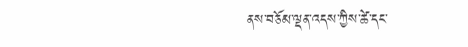ནས་བཅོམ་ལྡན་འདས་ཀྱིས་ཚེ་དང་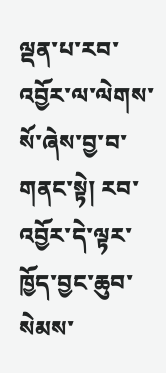ལྡན་པ་རབ་འབྱོར་ལ་ལེགས་སོ་ཞེས་བྱ་བ་གནང་སྟེ། རབ་འབྱོར་དེ་ལྟར་ཁྱོད་བྱང་ཆུབ་སེམས་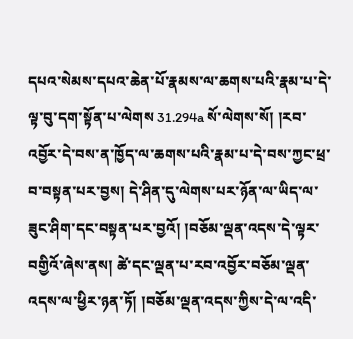དཔའ་སེམས་དཔའ་ཆེན་པོ་རྣམས་ལ་ཆགས་པའི་རྣམ་པ་དེ་ལྟ་བུ་དག་སྟོན་པ་ལེགས 31.294a སོ་ལེགས་སོ། །རབ་འབྱོར་དེ་བས་ན་ཁྱོད་ལ་ཆགས་པའི་རྣམ་པ་དེ་བས་ཀྱང་ཕྲ་བ་བསྟན་པར་བྱས། དེ་ཤིན་དུ་ལེགས་པར་ཉོན་ལ་ཡིད་ལ་ཟུང་ཤིག་དང་བསྟན་པར་བྱའོ། །བཅོམ་ལྡན་འདས་དེ་ལྟར་བགྱིའོ་ཞེས་ནས། ཚེ་དང་ལྡན་པ་རབ་འབྱོར་བཅོམ་ལྡན་འདས་ལ་ཕྱིར་ཉན་ཏོ། །བཅོམ་ལྡན་འདས་ཀྱིས་དེ་ལ་འདི་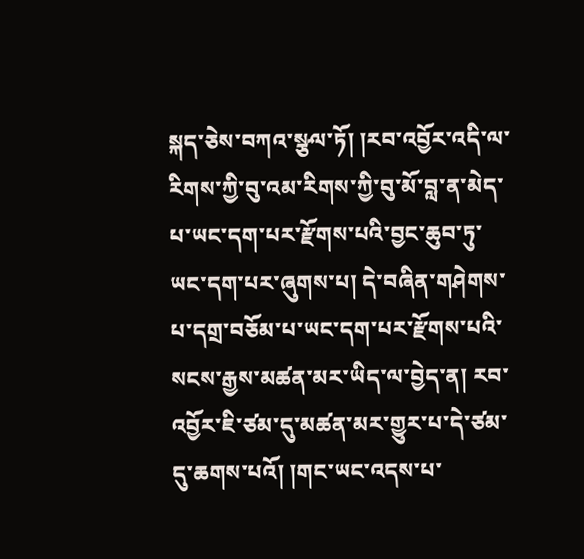སྐད་ཅེས་བཀའ་སྩལ་ཏོ། །རབ་འབྱོར་འདི་ལ་རིགས་ཀྱི་བུ་འམ་རིགས་ཀྱི་བུ་མོ་བླ་ན་མེད་པ་ཡང་དག་པར་རྫོགས་པའི་བྱང་ཆུབ་ཏུ་ཡང་དག་པར་ཞུགས་པ། དེ་བཞིན་གཤེགས་པ་དགྲ་བཅོམ་པ་ཡང་དག་པར་རྫོགས་པའི་སངས་རྒྱས་མཚན་མར་ཡིད་ལ་བྱེད་ན། རབ་འབྱོར་ཇི་ཙམ་དུ་མཚན་མར་གྱུར་པ་དེ་ཙམ་དུ་ཆགས་པའོ། །གང་ཡང་འདས་པ་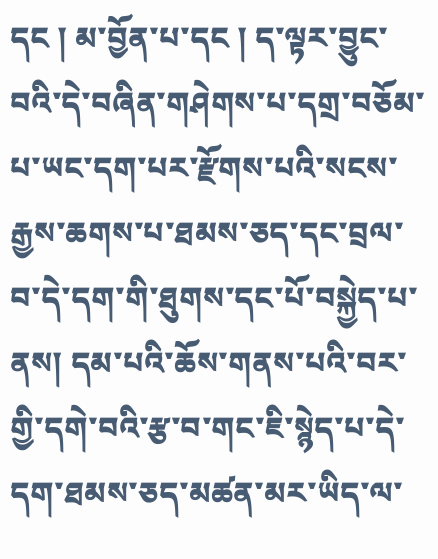དང ། མ་བྱོན་པ་དང ། ད་ལྟར་བྱུང་བའི་དེ་བཞིན་གཤེགས་པ་དགྲ་བཅོམ་པ་ཡང་དག་པར་རྫོགས་པའི་སངས་རྒྱས་ཆགས་པ་ཐམས་ཅད་དང་བྲལ་བ་དེ་དག་གི་ཐུགས་དང་པོ་བསྐྱེད་པ་ནས། དམ་པའི་ཆོས་གནས་པའི་བར་གྱི་དགེ་བའི་རྩ་བ་གང་ཇི་སྙེད་པ་དེ་དག་ཐམས་ཅད་མཚན་མར་ཡིད་ལ་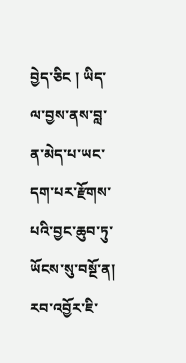བྱེད་ཅིང ། ཡིད་ལ་བྱས་ནས་བླ་ན་མེད་པ་ཡང་དག་པར་རྫོགས་པའི་བྱང་ཆུབ་ཏུ་ཡོངས་སུ་བསྔོ་ན། རབ་འབྱོར་ཇི་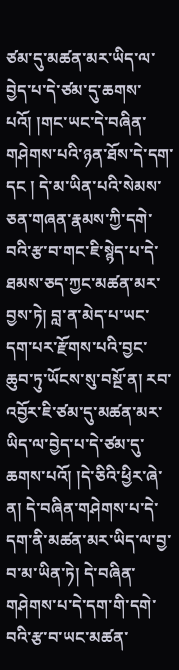ཙམ་དུ་མཚན་མར་ཡིད་ལ་བྱེད་པ་དེ་ཙམ་དུ་ཆགས་པའོ། །གང་ཡང་དེ་བཞིན་གཤེགས་པའི་ཉན་ཐོས་དེ་དག་དང ། དེ་མ་ཡིན་པའི་སེམས་ཅན་གཞན་རྣམས་ཀྱི་དགེ་བའི་རྩ་བ་གང་ཇི་སྙེད་པ་དེ་ཐམས་ཅད་ཀྱང་མཚན་མར་བྱས་ཏེ། བླ་ན་མེད་པ་ཡང་དག་པར་རྫོགས་པའི་བྱང་ཆུབ་ཏུ་ཡོངས་སུ་བསྔོ་ན། རབ་འབྱོར་ཇི་ཙམ་དུ་མཚན་མར་ཡིད་ལ་བྱེད་པ་དེ་ཙམ་དུ་ཆགས་པའོ། །དེ་ཅིའི་ཕྱིར་ཞེ་ན། དེ་བཞིན་གཤེགས་པ་དེ་དག་ནི་མཚན་མར་ཡིད་ལ་བྱ་བ་མ་ཡིན་ཏེ། དེ་བཞིན་གཤེགས་པ་དེ་དག་གི་དགེ་བའི་རྩ་བ་ཡང་མཚན་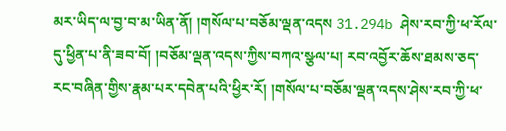མར་ཡིད་ལ་བྱ་བ་མ་ཡིན་ནོ། །གསོལ་པ་བཅོམ་ལྡན་འདས 31.294b ཤེས་རབ་ཀྱི་ཕ་རོལ་དུ་ཕྱིན་པ་ནི་ཟབ་བོ། །བཅོམ་ལྡན་འདས་ཀྱིས་བཀའ་སྩལ་པ། རབ་འབྱོར་ཆོས་ཐམས་ཅད་རང་བཞིན་གྱིས་རྣམ་པར་དབེན་པའི་ཕྱིར་རོ། །གསོལ་པ་བཅོམ་ལྡན་འདས་ཤེས་རབ་ཀྱི་ཕ་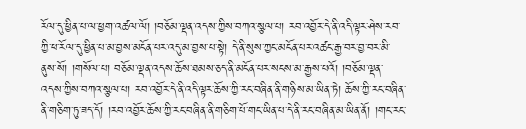རོལ་དུ་ཕྱིན་པ་ལ་ཕྱག་འཚལ་ལོ། །བཅོམ་ལྡན་འདས་ཀྱིས་བཀའ་སྩལ་པ། རབ་འབྱོར་དེ་ནི་འདི་ལྟར་ཤེས་རབ་ཀྱི་ཕ་རོལ་དུ་ཕྱིན་པ་མ་བྱས་མངོན་པར་འདུ་མ་བྱས་པ་སྟེ། དེ་ནི་སུས་ཀྱང་མངོན་པར་འཚང་རྒྱ་བར་བྱ་བར་མི་ནུས་སོ། །གསོལ་པ། བཅོམ་ལྡན་འདས་ཆོས་ཐམས་ཅད་ནི་མངོན་པར་སངས་མ་རྒྱས་པའོ། །བཅོམ་ལྡན་འདས་ཀྱིས་བཀའ་སྩལ་པ། རབ་འབྱོར་དེ་ནི་འདི་ལྟར་ཆོས་ཀྱི་རང་བཞིན་ནི་གཉིས་མ་ཡིན་ཏེ། ཆོས་ཀྱི་རང་བཞིན་ནི་གཅིག་ཏུ་ཟད་དོ། །རབ་འབྱོར་ཆོས་ཀྱི་རང་བཞིན་ནི་གཅིག་པོ་གང་ཡིན་པ་དེ་ནི་རང་བཞིན་མ་ཡིན་ནོ། །གང་རང་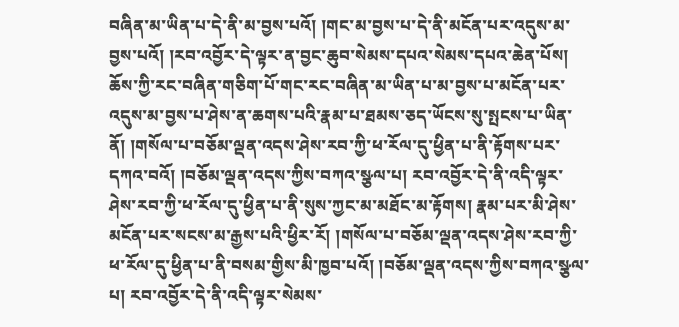བཞིན་མ་ཡིན་པ་དེ་ནི་མ་བྱས་པའོ། །གང་མ་བྱས་པ་དེ་ནི་མངོན་པར་འདུས་མ་བྱས་པའོ། །རབ་འབྱོར་དེ་ལྟར་ན་བྱང་ཆུབ་སེམས་དཔའ་སེམས་དཔའ་ཆེན་པོས། ཆོས་ཀྱི་རང་བཞིན་གཅིག་པོ་གང་རང་བཞིན་མ་ཡིན་པ་མ་བྱས་པ་མངོན་པར་འདུས་མ་བྱས་པ་ཤེས་ན་ཆགས་པའི་རྣམ་པ་ཐམས་ཅད་ཡོངས་སུ་སྤངས་པ་ཡིན་ནོ། །གསོལ་པ་བཅོམ་ལྡན་འདས་ཤེས་རབ་ཀྱི་ཕ་རོལ་དུ་ཕྱིན་པ་ནི་རྟོགས་པར་དཀའ་བའོ། །བཅོམ་ལྡན་འདས་ཀྱིས་བཀའ་སྩལ་པ། རབ་འབྱོར་དེ་ནི་འདི་ལྟར་ཤེས་རབ་ཀྱི་ཕ་རོལ་དུ་ཕྱིན་པ་ནི་སུས་ཀྱང་མ་མཐོང་མ་རྟོགས། རྣམ་པར་མི་ཤེས་མངོན་པར་སངས་མ་རྒྱས་པའི་ཕྱིར་རོ། །གསོལ་པ་བཅོམ་ལྡན་འདས་ཤེས་རབ་ཀྱི་ཕ་རོལ་དུ་ཕྱིན་པ་ནི་བསམ་གྱིས་མི་ཁྱབ་པའོ། །བཅོམ་ལྡན་འདས་ཀྱིས་བཀའ་སྩལ་པ། རབ་འབྱོར་དེ་ནི་འདི་ལྟར་སེམས་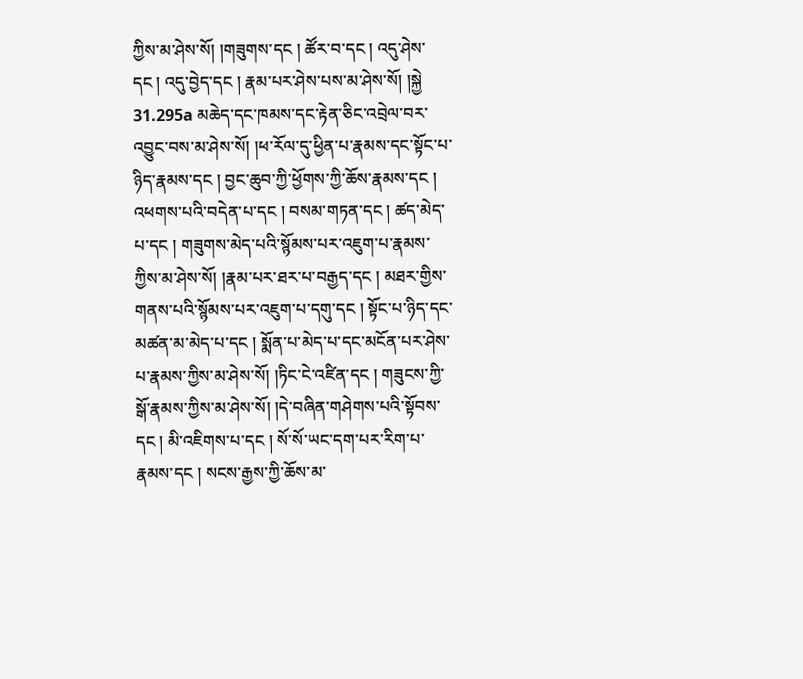ཀྱིས་མ་ཤེས་སོ། །གཟུགས་དང ། ཚོར་བ་དང ། འདུ་ཤེས་དང ། འདུ་བྱེད་དང ། རྣམ་པར་ཤེས་པས་མ་ཤེས་སོ། །སྐྱེ 31.295a མཆེད་དང་ཁམས་དང་རྟེན་ཅིང་འབྲེལ་བར་འབྱུང་བས་མ་ཤེས་སོ། །ཕ་རོལ་དུ་ཕྱིན་པ་རྣམས་དང་སྟོང་པ་ཉིད་རྣམས་དང ། བྱང་ཆུབ་ཀྱི་ཕྱོགས་ཀྱི་ཆོས་རྣམས་དང ། འཕགས་པའི་བདེན་པ་དང ། བསམ་གཏན་དང ། ཚད་མེད་པ་དང ། གཟུགས་མེད་པའི་སྙོམས་པར་འཇུག་པ་རྣམས་ཀྱིས་མ་ཤེས་སོ། །རྣམ་པར་ཐར་པ་བརྒྱད་དང ། མཐར་གྱིས་གནས་པའི་སྙོམས་པར་འཇུག་པ་དགུ་དང ། སྟོང་པ་ཉིད་དང་མཚན་མ་མེད་པ་དང ། སྨོན་པ་མེད་པ་དང་མངོན་པར་ཤེས་པ་རྣམས་ཀྱིས་མ་ཤེས་སོ། །ཏིང་ངེ་འཛིན་དང ། གཟུངས་ཀྱི་སྒོ་རྣམས་ཀྱིས་མ་ཤེས་སོ། །དེ་བཞིན་གཤེགས་པའི་སྟོབས་དང ། མི་འཇིགས་པ་དང ། སོ་སོ་ཡང་དག་པར་རིག་པ་རྣམས་དང ། སངས་རྒྱས་ཀྱི་ཆོས་མ་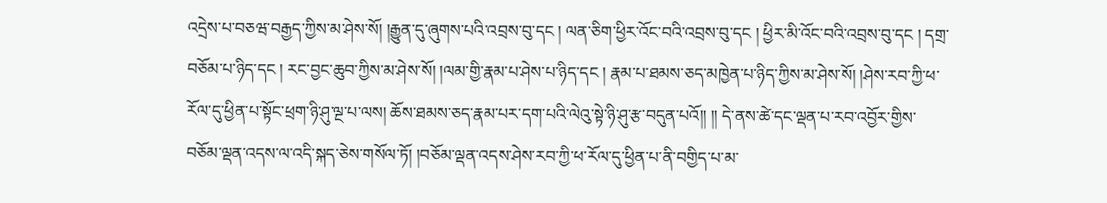འདྲེས་པ་བཅཝ་བརྒྱད་ཀྱིས་མ་ཤེས་སོ། །རྒྱུན་དུ་ཞུགས་པའི་འབྲས་བུ་དང ། ལན་ཅིག་ཕྱིར་འོང་བའི་འབྲས་བུ་དང ། ཕྱིར་མི་འོང་བའི་འབྲས་བུ་དང ། དགྲ་བཅོམ་པ་ཉིད་དང ། རང་བྱང་ཆུབ་ཀྱིས་མ་ཤེས་སོ། །ལམ་གྱི་རྣམ་པ་ཤེས་པ་ཉིད་དང ། རྣམ་པ་ཐམས་ཅད་མཁྱེན་པ་ཉིད་ཀྱིས་མ་ཤེས་སོ། །ཤེས་རབ་ཀྱི་ཕ་རོལ་དུ་ཕྱིན་པ་སྟོང་ཕྲག་ཉི་ཤུ་ལྔ་པ་ལས། ཆོས་ཐམས་ཅད་རྣམ་པར་དག་པའི་ལེའུ་སྟེ་ཉི་ཤུ་རྩ་བདུན་པའོ།། །། དེ་ནས་ཚེ་དང་ལྡན་པ་རབ་འབྱོར་གྱིས་བཅོམ་ལྡན་འདས་ལ་འདི་སྐད་ཅེས་གསོལ་ཏོ། །བཅོམ་ལྡན་འདས་ཤེས་རབ་ཀྱི་ཕ་རོལ་དུ་ཕྱིན་པ་ནི་བགྱིད་པ་མ་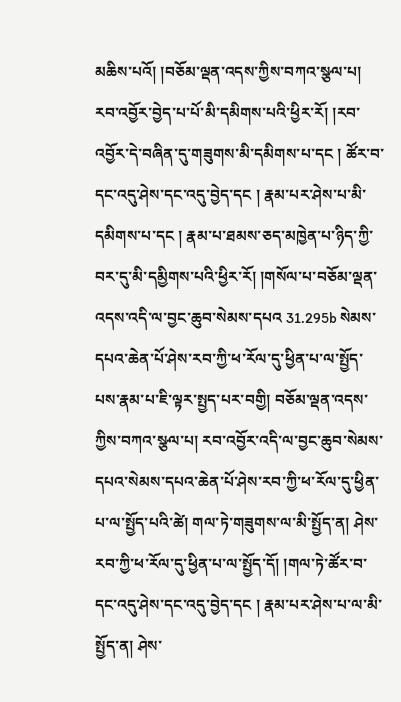མཆིས་པའོ། །བཅོམ་ལྡན་འདས་ཀྱིས་བཀའ་སྩལ་པ། རབ་འབྱོར་བྱེད་པ་པོ་མི་དམིགས་པའི་ཕྱིར་རོ། །རབ་འབྱོར་དེ་བཞིན་དུ་གཟུགས་མི་དམིགས་པ་དང ། ཚོར་བ་དང་འདུ་ཤེས་དང་འདུ་བྱེད་དང ། རྣམ་པར་ཤེས་པ་མི་དམིགས་པ་དང ། རྣམ་པ་ཐམས་ཅད་མཁྱེན་པ་ཉིད་ཀྱི་བར་དུ་མི་དམྱིགས་པའི་ཕྱིར་རོ། །གསོལ་པ་བཅོམ་ལྡན་འདས་འདི་ལ་བྱང་ཆུབ་སེམས་དཔའ 31.295b སེམས་དཔའ་ཆེན་པོ་ཤེས་རབ་ཀྱི་ཕ་རོལ་དུ་ཕྱིན་པ་ལ་སྤྱོད་པས་རྣམ་པ་ཇི་ལྟར་སྤྱད་པར་བགྱི། བཅོམ་ལྡན་འདས་ཀྱིས་བཀའ་སྩལ་པ། རབ་འབྱོར་འདི་ལ་བྱང་ཆུབ་སེམས་དཔའ་སེམས་དཔའ་ཆེན་པོ་ཤེས་རབ་ཀྱི་ཕ་རོལ་དུ་ཕྱིན་པ་ལ་སྤྱོད་པའི་ཚེ། གལ་ཏེ་གཟུགས་ལ་མི་སྤྱོད་ན། ཤེས་རབ་ཀྱི་ཕ་རོལ་དུ་ཕྱིན་པ་ལ་སྤྱོད་དོ། །གལ་ཏེ་ཚོར་བ་དང་འདུ་ཤེས་དང་འདུ་བྱེད་དང ། རྣམ་པར་ཤེས་པ་ལ་མི་སྤྱོད་ན། ཤེས་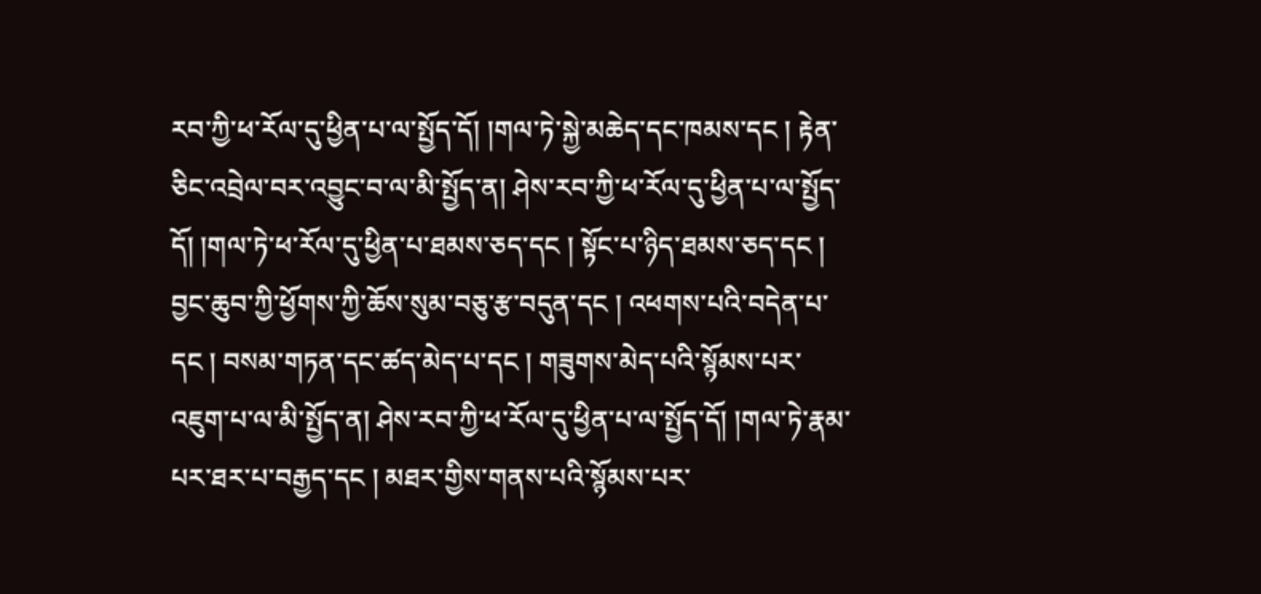རབ་ཀྱི་ཕ་རོལ་དུ་ཕྱིན་པ་ལ་སྤྱོད་དོ། །གལ་ཏེ་སྐྱེ་མཆེད་དང་ཁམས་དང ། རྟེན་ཅིང་འབྲེལ་བར་འབྱུང་བ་ལ་མི་སྤྱོད་ན། ཤེས་རབ་ཀྱི་ཕ་རོལ་དུ་ཕྱིན་པ་ལ་སྤྱོད་དོ། །གལ་ཏེ་ཕ་རོལ་དུ་ཕྱིན་པ་ཐམས་ཅད་དང ། སྟོང་པ་ཉིད་ཐམས་ཅད་དང ། བྱང་ཆུབ་ཀྱི་ཕྱོགས་ཀྱི་ཆོས་སུམ་བཅུ་རྩ་བདུན་དང ། འཕགས་པའི་བདེན་པ་དང ། བསམ་གཏན་དང་ཚད་མེད་པ་དང ། གཟུགས་མེད་པའི་སྙོམས་པར་འཇུག་པ་ལ་མི་སྤྱོད་ན། ཤེས་རབ་ཀྱི་ཕ་རོལ་དུ་ཕྱིན་པ་ལ་སྤྱོད་དོ། །གལ་ཏེ་རྣམ་པར་ཐར་པ་བརྒྱད་དང ། མཐར་གྱིས་གནས་པའི་སྙོམས་པར་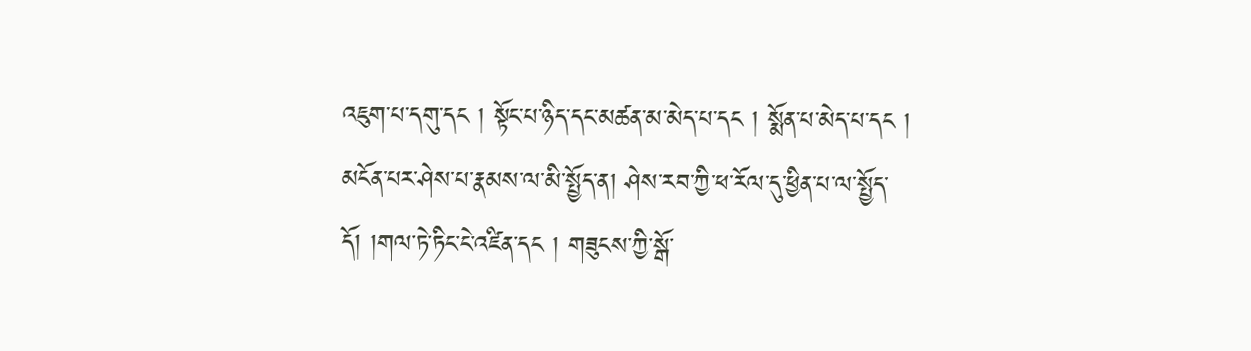འཇུག་པ་དགུ་དང ། སྟོང་པ་ཉིད་དང་མཚན་མ་མེད་པ་དང ། སྨོན་པ་མེད་པ་དང ། མངོན་པར་ཤེས་པ་རྣམས་ལ་མི་སྤྱོད་ན། ཤེས་རབ་ཀྱི་ཕ་རོལ་དུ་ཕྱིན་པ་ལ་སྤྱོད་དོ། །གལ་ཏེ་ཏིང་ངེ་འཛིན་དང ། གཟུངས་ཀྱི་སྒོ་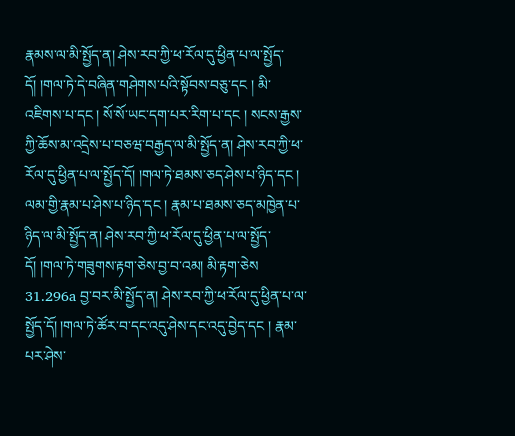རྣམས་ལ་མི་སྤྱོད་ན། ཤེས་རབ་ཀྱི་ཕ་རོལ་དུ་ཕྱིན་པ་ལ་སྤྱོད་དོ། །གལ་ཏེ་དེ་བཞིན་གཤེགས་པའི་སྟོབས་བཅུ་དང ། མི་འཇིགས་པ་དང ། སོ་སོ་ཡང་དག་པར་རིག་པ་དང ། སངས་རྒྱས་ཀྱི་ཆོས་མ་འདྲེས་པ་བཅཝ་བརྒྱད་ལ་མི་སྤྱོད་ན། ཤེས་རབ་ཀྱི་ཕ་རོལ་དུ་ཕྱིན་པ་ལ་སྤྱོད་དོ། །གལ་ཏེ་ཐམས་ཅད་ཤེས་པ་ཉིད་དང ། ལམ་གྱི་རྣམ་པ་ཤེས་པ་ཉིད་དང ། རྣམ་པ་ཐམས་ཅད་མཁྱེན་པ་ཉིད་ལ་མི་སྤྱོད་ན། ཤེས་རབ་ཀྱི་ཕ་རོལ་དུ་ཕྱིན་པ་ལ་སྤྱོད་དོ། །གལ་ཏེ་གཟུགས་རྟག་ཅེས་བྱ་བ་འམ། མི་རྟག་ཅེས 31.296a བྱ་བར་མི་སྤྱོད་ན། ཤེས་རབ་ཀྱི་ཕ་རོལ་དུ་ཕྱིན་པ་ལ་སྤྱོད་དོ། །གལ་ཏེ་ཚོར་བ་དང་འདུ་ཤེས་དང་འདུ་བྱེད་དང ། རྣམ་པར་ཤེས་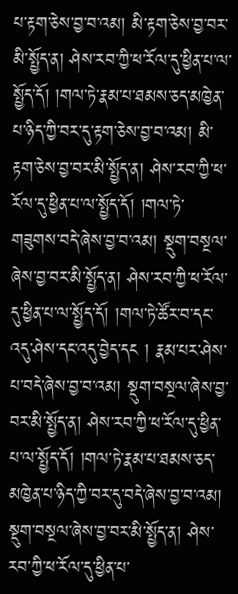པ་རྟག་ཅེས་བྱ་བ་འམ། མི་རྟག་ཅེས་བྱ་བར་མི་སྤྱོད་ན། ཤེས་རབ་ཀྱི་ཕ་རོལ་དུ་ཕྱིན་པ་ལ་སྤྱོད་དོ། །གལ་ཏེ་རྣམ་པ་ཐམས་ཅད་མཁྱེན་པ་ཉིད་ཀྱི་བར་དུ་རྟག་ཅེས་བྱ་བ་འམ། མི་རྟག་ཅེས་བྱ་བར་མི་སྤྱོད་ན། ཤེས་རབ་ཀྱི་ཕ་རོལ་དུ་ཕྱིན་པ་ལ་སྤྱོད་དོ། །གལ་ཏེ་གཟུགས་བདེ་ཞེས་བྱ་བ་འམ། སྡུག་བསྔལ་ཞེས་བྱ་བར་མི་སྤྱོད་ན། ཤེས་རབ་ཀྱི་ཕ་རོལ་དུ་ཕྱིན་པ་ལ་སྤྱོད་དོ། །གལ་ཏེ་ཚོར་བ་དང་འདུ་ཤེས་དང་འདུ་བྱེད་དང ། རྣམ་པར་ཤེས་པ་བདེ་ཞེས་བྱ་བ་འམ། སྡུག་བསྔལ་ཞེས་བྱ་བར་མི་སྤྱོད་ན། ཤེས་རབ་ཀྱི་ཕ་རོལ་དུ་ཕྱིན་པ་ལ་སྤྱོད་དོ། །གལ་ཏེ་རྣམ་པ་ཐམས་ཅད་མཁྱེན་པ་ཉིད་ཀྱི་བར་དུ་བདེ་ཞེས་བྱ་བ་འམ། སྡུག་བསྔལ་ཞེས་བྱ་བར་མི་སྤྱོད་ན། ཤེས་རབ་ཀྱི་ཕ་རོལ་དུ་ཕྱིན་པ་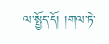ལ་སྤྱོད་དོ། །གལ་ཏེ་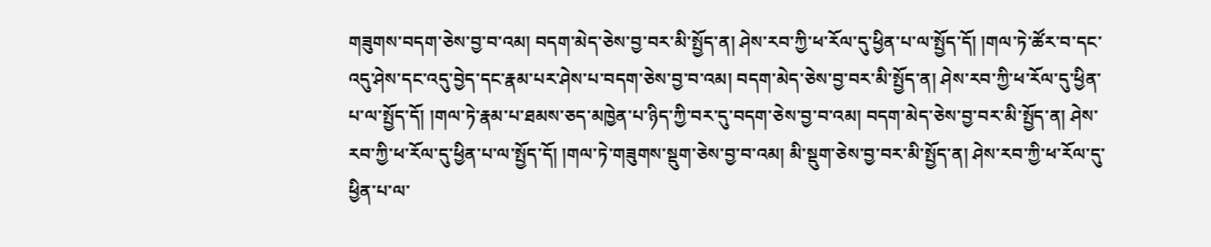གཟུགས་བདག་ཅེས་བྱ་བ་འམ། བདག་མེད་ཅེས་བྱ་བར་མི་སྤྱོད་ན། ཤེས་རབ་ཀྱི་ཕ་རོལ་དུ་ཕྱིན་པ་ལ་སྤྱོད་དོ། །གལ་ཏེ་ཚོར་བ་དང་འདུ་ཤེས་དང་འདུ་བྱེད་དང་རྣམ་པར་ཤེས་པ་བདག་ཅེས་བྱ་བ་འམ། བདག་མེད་ཅེས་བྱ་བར་མི་སྤྱོད་ན། ཤེས་རབ་ཀྱི་ཕ་རོལ་དུ་ཕྱིན་པ་ལ་སྤྱོད་དོ། །གལ་ཏེ་རྣམ་པ་ཐམས་ཅད་མཁྱེན་པ་ཉིད་ཀྱི་བར་དུ་བདག་ཅེས་བྱ་བ་འམ། བདག་མེད་ཅེས་བྱ་བར་མི་སྤྱོད་ན། ཤེས་རབ་ཀྱི་ཕ་རོལ་དུ་ཕྱིན་པ་ལ་སྤྱོད་དོ། །གལ་ཏེ་གཟུགས་སྡུག་ཅེས་བྱ་བ་འམ། མི་སྡུག་ཅེས་བྱ་བར་མི་སྤྱོད་ན། ཤེས་རབ་ཀྱི་ཕ་རོལ་དུ་ཕྱིན་པ་ལ་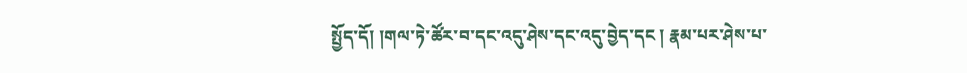སྤྱོད་དོ། །གལ་ཏེ་ཚོར་བ་དང་འདུ་ཤེས་དང་འདུ་བྱེད་དང ། རྣམ་པར་ཤེས་པ་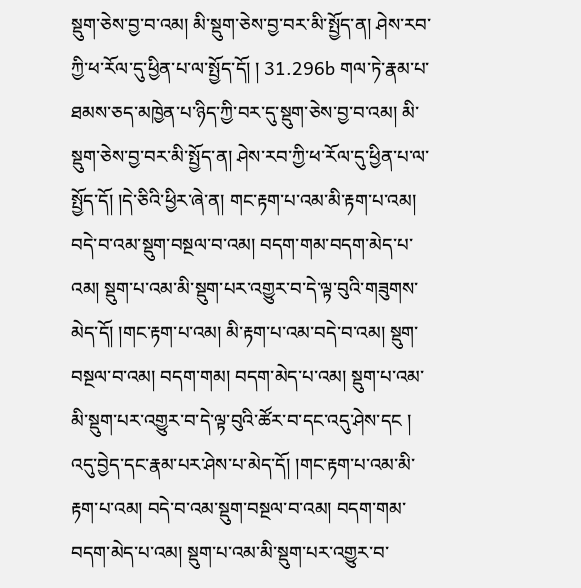སྡུག་ཅེས་བྱ་བ་འམ། མི་སྡུག་ཅེས་བྱ་བར་མི་སྤྱོད་ན། ཤེས་རབ་ཀྱི་ཕ་རོལ་དུ་ཕྱིན་པ་ལ་སྤྱོད་དོ། ། 31.296b གལ་ཏེ་རྣམ་པ་ཐམས་ཅད་མཁྱེན་པ་ཉིད་ཀྱི་བར་དུ་སྡུག་ཅེས་བྱ་བ་འམ། མི་སྡུག་ཅེས་བྱ་བར་མི་སྤྱོད་ན། ཤེས་རབ་ཀྱི་ཕ་རོལ་དུ་ཕྱིན་པ་ལ་སྤྱོད་དོ། །དེ་ཅིའི་ཕྱིར་ཞེ་ན། གང་རྟག་པ་འམ་མི་རྟག་པ་འམ། བདེ་བ་འམ་སྡུག་བསྔལ་བ་འམ། བདག་གམ་བདག་མེད་པ་འམ། སྡུག་པ་འམ་མི་སྡུག་པར་འགྱུར་བ་དེ་ལྟ་བུའི་གཟུགས་མེད་དོ། །གང་རྟག་པ་འམ། མི་རྟག་པ་འམ་བདེ་བ་འམ། སྡུག་བསྔལ་བ་འམ། བདག་གམ། བདག་མེད་པ་འམ། སྡུག་པ་འམ་མི་སྡུག་པར་འགྱུར་བ་དེ་ལྟ་བུའི་ཚོར་བ་དང་འདུ་ཤེས་དང ། འདུ་བྱེད་དང་རྣམ་པར་ཤེས་པ་མེད་དོ། །གང་རྟག་པ་འམ་མི་རྟག་པ་འམ། བདེ་བ་འམ་སྡུག་བསྔལ་བ་འམ། བདག་གམ་བདག་མེད་པ་འམ། སྡུག་པ་འམ་མི་སྡུག་པར་འགྱུར་བ་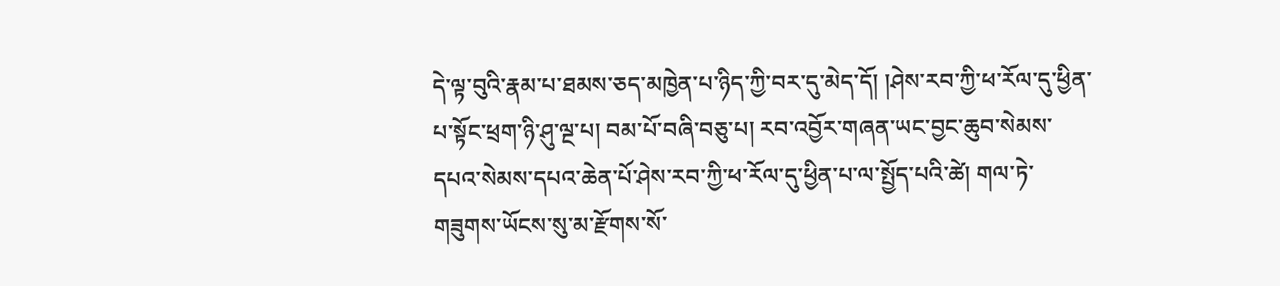དེ་ལྟ་བུའི་རྣམ་པ་ཐམས་ཅད་མཁྱེན་པ་ཉིད་ཀྱི་བར་དུ་མེད་དོ། །ཤེས་རབ་ཀྱི་ཕ་རོལ་དུ་ཕྱིན་པ་སྟོང་ཕྲག་ཉི་ཤུ་ལྔ་པ། བམ་པོ་བཞི་བཅུ་པ། རབ་འབྱོར་གཞན་ཡང་བྱང་ཆུབ་སེམས་དཔའ་སེམས་དཔའ་ཆེན་པོ་ཤེས་རབ་ཀྱི་ཕ་རོལ་དུ་ཕྱིན་པ་ལ་སྤྱོད་པའི་ཚེ། གལ་ཏེ་གཟུགས་ཡོངས་སུ་མ་རྫོགས་སོ་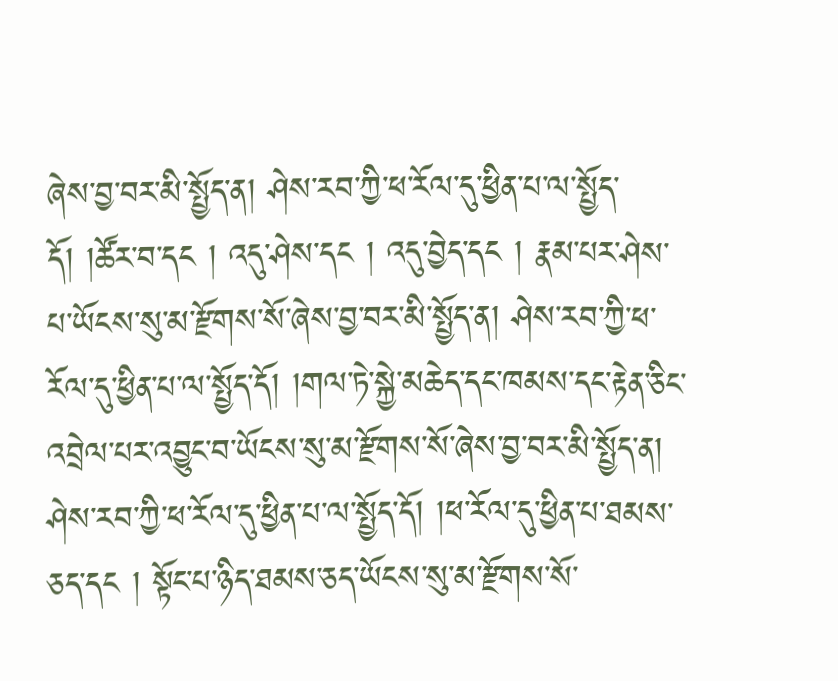ཞེས་བྱ་བར་མི་སྤྱོད་ན། ཤེས་རབ་ཀྱི་ཕ་རོལ་དུ་ཕྱིན་པ་ལ་སྤྱོད་དོ། །ཚོར་བ་དང ། འདུ་ཤེས་དང ། འདུ་བྱེད་དང ། རྣམ་པར་ཤེས་པ་ཡོངས་སུ་མ་རྫོགས་སོ་ཞེས་བྱ་བར་མི་སྤྱོད་ན། ཤེས་རབ་ཀྱི་ཕ་རོལ་དུ་ཕྱིན་པ་ལ་སྤྱོད་དོ། །གལ་ཏེ་སྐྱེ་མཆེད་དང་ཁམས་དང་རྟེན་ཅིང་འབྲེལ་པར་འབྱུང་བ་ཡོངས་སུ་མ་རྫོགས་སོ་ཞེས་བྱ་བར་མི་སྤྱོད་ན། ཤེས་རབ་ཀྱི་ཕ་རོལ་དུ་ཕྱིན་པ་ལ་སྤྱོད་དོ། །ཕ་རོལ་དུ་ཕྱིན་པ་ཐམས་ཅད་དང ། སྟོང་པ་ཉིད་ཐམས་ཅད་ཡོངས་སུ་མ་རྫོགས་སོ་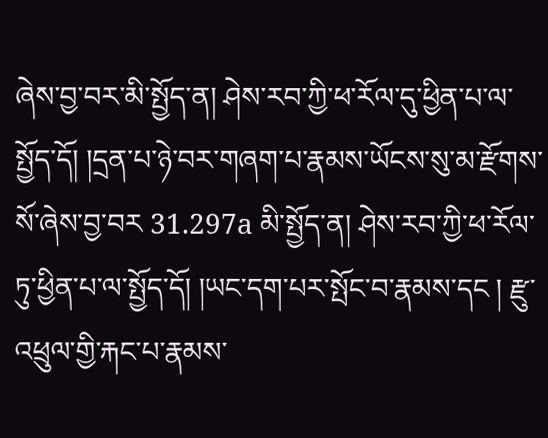ཞེས་བྱ་བར་མི་སྤྱོད་ན། ཤེས་རབ་ཀྱི་ཕ་རོལ་དུ་ཕྱིན་པ་ལ་སྤྱོད་དོ། །དྲན་པ་ཉེ་བར་གཞག་པ་རྣམས་ཡོངས་སུ་མ་རྫོགས་སོ་ཞེས་བྱ་བར 31.297a མི་སྤྱོད་ན། ཤེས་རབ་ཀྱི་ཕ་རོལ་ཏུ་ཕྱིན་པ་ལ་སྤྱོད་དོ། །ཡང་དག་པར་སྤོང་བ་རྣམས་དང ། རྫུ་འཕྲུལ་གྱི་རྐང་པ་རྣམས་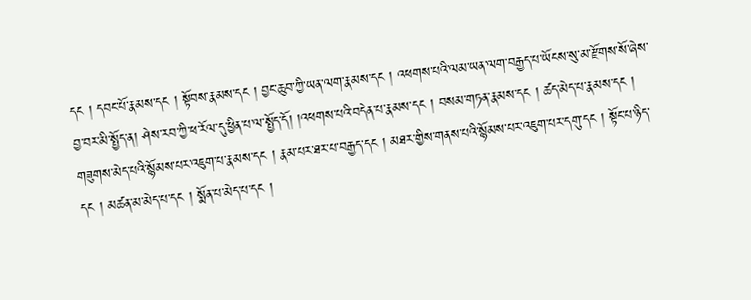དང ། དབང་པོ་རྣམས་དང ། སྟོབས་རྣམས་དང ། བྱང་ཆུབ་ཀྱི་ཡན་ལག་རྣམས་དང ། འཕགས་པའི་ལམ་ཡན་ལག་བརྒྱད་པ་ཡོངས་སུ་མ་རྫོགས་སོ་ཞེས་བྱ་བར་མི་སྤྱོད་ན། ཤེས་རབ་ཀྱི་ཕ་རོལ་དུ་ཕྱིན་པ་ལ་སྤྱོད་དོ། །འཕགས་པའི་བདེན་པ་རྣམས་དང ། བསམ་གཏན་རྣམས་དང ། ཚད་མེད་པ་རྣམས་དང ། གཟུགས་མེད་པའི་སྙོམས་པར་འཇུག་པ་རྣམས་དང ། རྣམ་པར་ཐར་པ་བརྒྱད་དང ། མཐར་གྱིས་གནས་པའི་སྙོམས་པར་འཇུག་པར་དགུ་དང ། སྟོང་པ་ཉིད་དང ། མཚན་མ་མེད་པ་དང ། སྨོན་པ་མེད་པ་དང །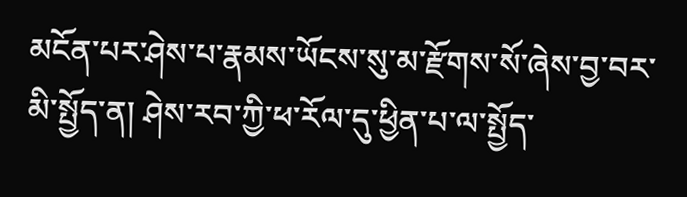མངོན་པར་ཤེས་པ་རྣམས་ཡོངས་སུ་མ་རྫོགས་སོ་ཞེས་བྱ་བར་མི་སྤྱོད་ན། ཤེས་རབ་ཀྱི་ཕ་རོལ་དུ་ཕྱིན་པ་ལ་སྤྱོད་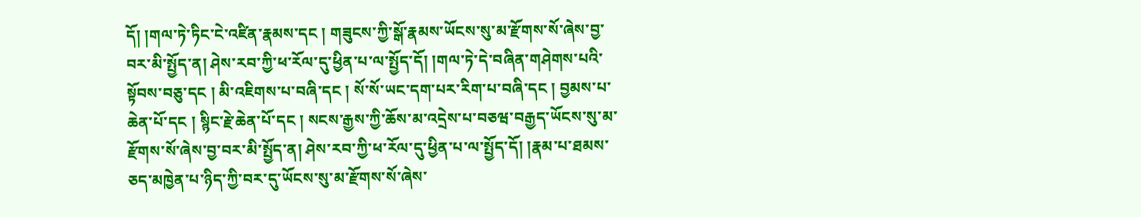དོ། །གལ་ཏེ་ཏིང་ངེ་འཛིན་རྣམས་དང ། གཟུངས་ཀྱི་སྒོ་རྣམས་ཡོངས་སུ་མ་རྫོགས་སོ་ཞེས་བྱ་བར་མི་སྤྱོད་ན། ཤེས་རབ་ཀྱི་ཕ་རོལ་དུ་ཕྱིན་པ་ལ་སྤྱོད་དོ། །གལ་ཏེ་དེ་བཞིན་གཤེགས་པའི་སྟོབས་བཅུ་དང ། མི་འཇིགས་པ་བཞི་དང ། སོ་སོ་ཡང་དག་པར་རིག་པ་བཞི་དང ། བྱམས་པ་ཆེན་པོ་དང ། སྙིང་རྗེ་ཆེན་པོ་དང ། སངས་རྒྱས་ཀྱི་ཆོས་མ་འདྲེས་པ་བཅཝ་བརྒྱད་ཡོངས་སུ་མ་རྫོགས་སོ་ཞེས་བྱ་བར་མི་སྤྱོད་ན། ཤེས་རབ་ཀྱི་ཕ་རོལ་དུ་ཕྱིན་པ་ལ་སྤྱོད་དོ། །རྣམ་པ་ཐམས་ཅད་མཁྱེན་པ་ཉིད་ཀྱི་བར་དུ་ཡོངས་སུ་མ་རྫོགས་སོ་ཞེས་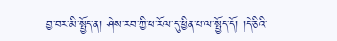བྱ་བར་མི་སྤྱོད་ན། ཤེས་རབ་ཀྱི་ཕ་རོལ་དུ་ཕྱིན་པ་ལ་སྤྱོད་དོ། །དེ་ཅིའི་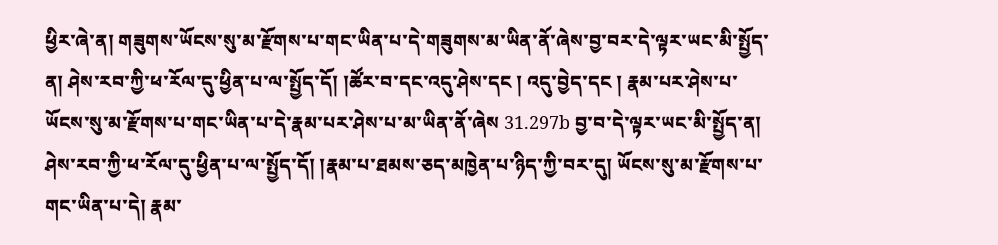ཕྱིར་ཞེ་ན། གཟུགས་ཡོངས་སུ་མ་རྫོགས་པ་གང་ཡིན་པ་དེ་གཟུགས་མ་ཡིན་ནོ་ཞེས་བྱ་བར་དེ་ལྟར་ཡང་མི་སྤྱོད་ན། ཤེས་རབ་ཀྱི་ཕ་རོལ་དུ་ཕྱིན་པ་ལ་སྤྱོད་དོ། །ཚོར་བ་དང་འདུ་ཤེས་དང ། འདུ་བྱེད་དང ། རྣམ་པར་ཤེས་པ་ཡོངས་སུ་མ་རྫོགས་པ་གང་ཡིན་པ་དེ་རྣམ་པར་ཤེས་པ་མ་ཡིན་ནོ་ཞེས 31.297b བྱ་བ་དེ་ལྟར་ཡང་མི་སྤྱོད་ན། ཤེས་རབ་ཀྱི་ཕ་རོལ་དུ་ཕྱིན་པ་ལ་སྤྱོད་དོ། །རྣམ་པ་ཐམས་ཅད་མཁྱེན་པ་ཉིད་ཀྱི་བར་དུ། ཡོངས་སུ་མ་རྫོགས་པ་གང་ཡིན་པ་དེ། རྣམ་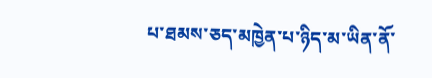པ་ཐམས་ཅད་མཁྱེན་པ་ཉིད་མ་ཡིན་ནོ་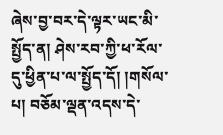ཞེས་བྱ་བར་དེ་ལྟར་ཡང་མི་སྤྱོད་ན། ཤེས་རབ་ཀྱི་ཕ་རོལ་དུ་ཕྱིན་པ་ལ་སྤྱོད་དོ། །གསོལ་པ། བཅོམ་ལྡན་འདས་དེ་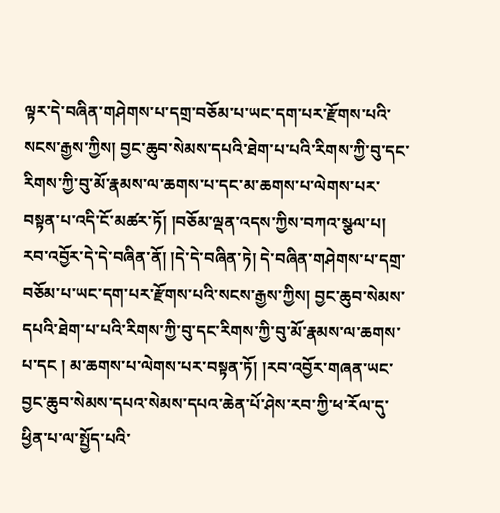ལྟར་དེ་བཞིན་གཤེགས་པ་དགྲ་བཅོམ་པ་ཡང་དག་པར་རྫོགས་པའི་སངས་རྒྱས་ཀྱིས། བྱང་ཆུབ་སེམས་དཔའི་ཐེག་པ་པའི་རིགས་ཀྱི་བུ་དང་རིགས་ཀྱི་བུ་མོ་རྣམས་ལ་ཆགས་པ་དང་མ་ཆགས་པ་ལེགས་པར་བསྟན་པ་འདི་ངོ་མཚར་ཏོ། །བཅོམ་ལྡན་འདས་ཀྱིས་བཀའ་སྩལ་པ། རབ་འབྱོར་དེ་དེ་བཞིན་ནོ། །དེ་དེ་བཞིན་ཏེ། དེ་བཞིན་གཤེགས་པ་དགྲ་བཅོམ་པ་ཡང་དག་པར་རྫོགས་པའི་སངས་རྒྱས་ཀྱིས། བྱང་ཆུབ་སེམས་དཔའི་ཐེག་པ་པའི་རིགས་ཀྱི་བུ་དང་རིགས་ཀྱི་བུ་མོ་རྣམས་ལ་ཆགས་པ་དང ། མ་ཆགས་པ་ལེགས་པར་བསྟན་ཏོ། །རབ་འབྱོར་གཞན་ཡང་བྱང་ཆུབ་སེམས་དཔའ་སེམས་དཔའ་ཆེན་པོ་ཤེས་རབ་ཀྱི་ཕ་རོལ་དུ་ཕྱིན་པ་ལ་སྤྱོད་པའི་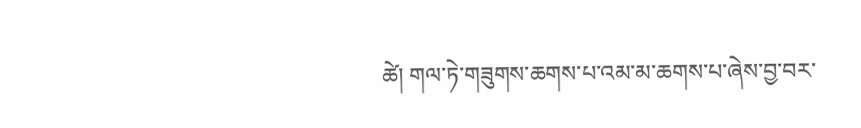ཚེ། གལ་ཏེ་གཟུགས་ཆགས་པ་འམ་མ་ཆགས་པ་ཞེས་བྱ་བར་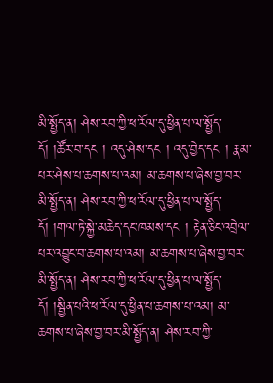མི་སྤྱོད་ན། ཤེས་རབ་ཀྱི་ཕ་རོལ་དུ་ཕྱིན་པ་ལ་སྤྱོད་དོ། །ཚོར་བ་དང ། འདུ་ཤེས་དང ། འདུ་བྱེད་དང ། རྣམ་པར་ཤེས་པ་ཆགས་པ་འམ། མ་ཆགས་པ་ཞེས་བྱ་བར་མི་སྤྱོད་ན། ཤེས་རབ་ཀྱི་ཕ་རོལ་དུ་ཕྱིན་པ་ལ་སྤྱོད་དོ། །གལ་ཏེ་སྐྱེ་མཆེད་དང་ཁམས་དང ། རྟེན་ཅིང་འབྲེལ་པར་འབྱུང་བ་ཆགས་པ་འམ། མ་ཆགས་པ་ཞེས་བྱ་བར་མི་སྤྱོད་ན། ཤེས་རབ་ཀྱི་ཕ་རོལ་དུ་ཕྱིན་པ་ལ་སྤྱོད་དོ། །སྦྱིན་པའི་ཕ་རོལ་དུ་ཕྱིན་པ་ཆགས་པ་འམ། མ་ཆགས་པ་ཞེས་བྱ་བར་མི་སྤྱོད་ན། ཤེས་རབ་ཀྱི་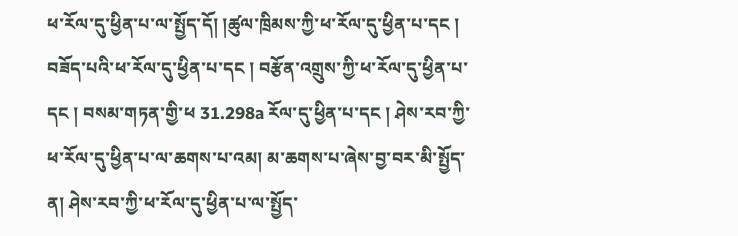ཕ་རོལ་དུ་ཕྱིན་པ་ལ་སྤྱོད་དོ། །ཚུལ་ཁྲིམས་ཀྱི་ཕ་རོལ་དུ་ཕྱིན་པ་དང ། བཟོད་པའི་ཕ་རོལ་དུ་ཕྱིན་པ་དང ། བརྩོན་འགྲུས་ཀྱི་ཕ་རོལ་དུ་ཕྱིན་པ་དང ། བསམ་གཏན་གྱི་ཕ 31.298a རོལ་དུ་ཕྱིན་པ་དང ། ཤེས་རབ་ཀྱི་ཕ་རོལ་དུ་ཕྱིན་པ་ལ་ཆགས་པ་འམ། མ་ཆགས་པ་ཞེས་བྱ་བར་མི་སྤྱོད་ན། ཤེས་རབ་ཀྱི་ཕ་རོལ་དུ་ཕྱིན་པ་ལ་སྤྱོད་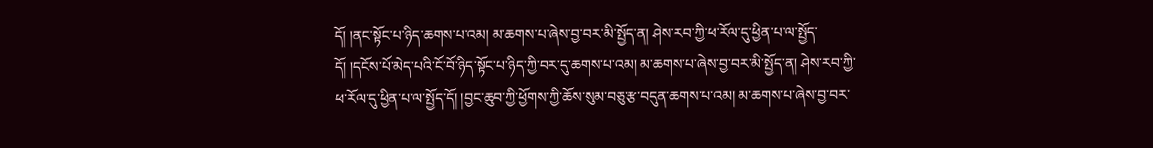དོ། །ནང་སྟོང་པ་ཉིད་ཆགས་པ་འམ། མ་ཆགས་པ་ཞེས་བྱ་བར་མི་སྤྱོད་ན། ཤེས་རབ་ཀྱི་ཕ་རོལ་དུ་ཕྱིན་པ་ལ་སྤྱོད་དོ། །དངོས་པོ་མེད་པའི་ངོ་བོ་ཉིད་སྟོང་པ་ཉིད་ཀྱི་བར་དུ་ཆགས་པ་འམ། མ་ཆགས་པ་ཞེས་བྱ་བར་མི་སྤྱོད་ན། ཤེས་རབ་ཀྱི་ཕ་རོལ་དུ་ཕྱིན་པ་ལ་སྤྱོད་དོ། །བྱང་ཆུབ་ཀྱི་ཕྱོགས་ཀྱི་ཆོས་སུམ་བཅུ་རྩ་བདུན་ཆགས་པ་འམ། མ་ཆགས་པ་ཞེས་བྱ་བར་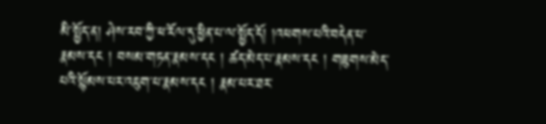མི་སྤྱོད་ན། ཤེས་རབ་ཀྱི་ཕ་རོལ་དུ་ཕྱིན་པ་ལ་སྤྱོད་དོ། །འཕགས་པའི་བདེན་པ་རྣམས་དང ། བསམ་གཏན་རྣམས་དང ། ཚད་མེད་པ་རྣམས་དང ། གཟུགས་མེད་པའི་སྙོམས་པར་འཇུག་པ་རྣམས་དང ། རྣམ་པར་ཐར་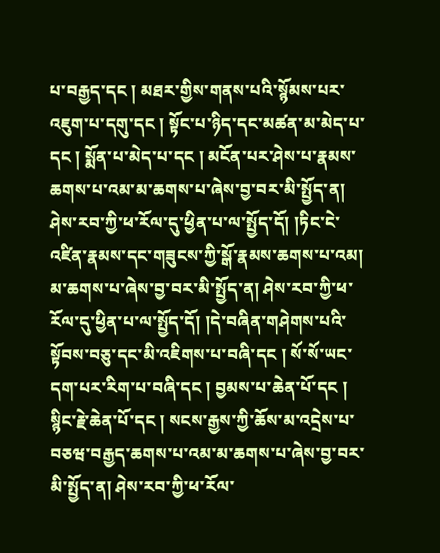པ་བརྒྱད་དང ། མཐར་གྱིས་གནས་པའི་སྙོམས་པར་འཇུག་པ་དགུ་དང ། སྟོང་པ་ཉིད་དང་མཚན་མ་མེད་པ་དང ། སྨོན་པ་མེད་པ་དང ། མངོན་པར་ཤེས་པ་རྣམས་ཆགས་པ་འམ་མ་ཆགས་པ་ཞེས་བྱ་བར་མི་སྤྱོད་ན། ཤེས་རབ་ཀྱི་ཕ་རོལ་དུ་ཕྱིན་པ་ལ་སྤྱོད་དོ། །ཏིང་ངེ་འཛིན་རྣམས་དང་གཟུངས་ཀྱི་སྒོ་རྣམས་ཆགས་པ་འམ། མ་ཆགས་པ་ཞེས་བྱ་བར་མི་སྤྱོད་ན། ཤེས་རབ་ཀྱི་ཕ་རོལ་དུ་ཕྱིན་པ་ལ་སྤྱོད་དོ། །དེ་བཞིན་གཤེགས་པའི་སྟོབས་བཅུ་དང་མི་འཇིགས་པ་བཞི་དང ། སོ་སོ་ཡང་དག་པར་རིག་པ་བཞི་དང ། བྱམས་པ་ཆེན་པོ་དང ། སྙིང་རྗེ་ཆེན་པོ་དང ། སངས་རྒྱས་ཀྱི་ཆོས་མ་འདྲེས་པ་བཅཝ་བརྒྱད་ཆགས་པ་འམ་མ་ཆགས་པ་ཞེས་བྱ་བར་མི་སྤྱོད་ན། ཤེས་རབ་ཀྱི་ཕ་རོལ་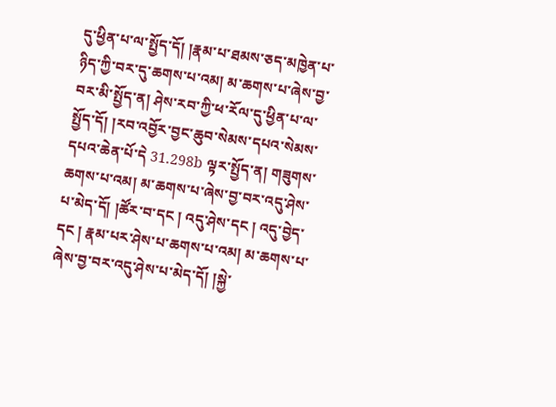དུ་ཕྱིན་པ་ལ་སྤྱོད་དོ། །རྣམ་པ་ཐམས་ཅད་མཁྱེན་པ་ཉིད་ཀྱི་བར་དུ་ཆགས་པ་འམ། མ་ཆགས་པ་ཞེས་བྱ་བར་མི་སྤྱོད་ན། ཤེས་རབ་ཀྱི་ཕ་རོལ་དུ་ཕྱིན་པ་ལ་སྤྱོད་དོ། །རབ་འབྱོར་བྱང་ཆུབ་སེམས་དཔའ་སེམས་དཔའ་ཆེན་པོ་དེ 31.298b ལྟར་སྤྱོད་ན། གཟུགས་ཆགས་པ་འམ། མ་ཆགས་པ་ཞེས་བྱ་བར་འདུ་ཤེས་པ་མེད་དོ། །ཚོར་བ་དང ། འདུ་ཤེས་དང ། འདུ་བྱེད་དང ། རྣམ་པར་ཤེས་པ་ཆགས་པ་འམ། མ་ཆགས་པ་ཞེས་བྱ་བར་འདུ་ཤེས་པ་མེད་དོ། །སྐྱེ་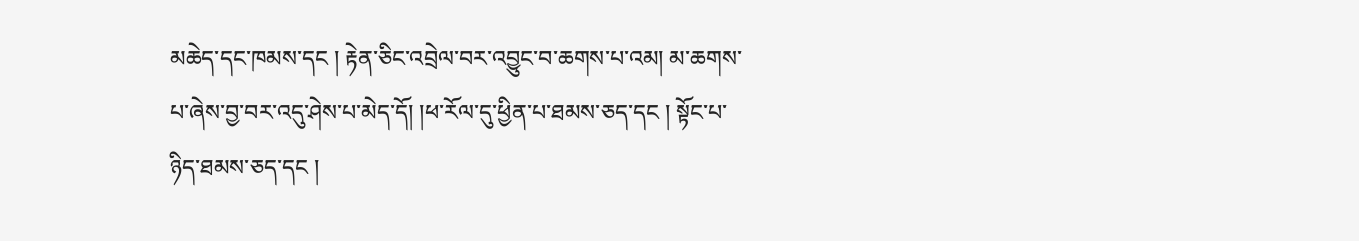མཆེད་དང་ཁམས་དང ། རྟེན་ཅིང་འབྲེལ་བར་འབྱུང་བ་ཆགས་པ་འམ། མ་ཆགས་པ་ཞེས་བྱ་བར་འདུ་ཤེས་པ་མེད་དོ། །ཕ་རོལ་དུ་ཕྱིན་པ་ཐམས་ཅད་དང ། སྟོང་པ་ཉིད་ཐམས་ཅད་དང །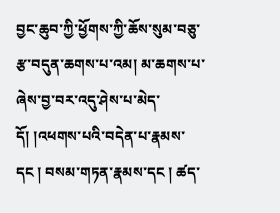བྱང་ཆུབ་ཀྱི་ཕྱོགས་ཀྱི་ཆོས་སུམ་བཅུ་རྩ་བདུན་ཆགས་པ་འམ། མ་ཆགས་པ་ཞེས་བྱ་བར་འདུ་ཤེས་པ་མེད་དོ། །འཕགས་པའི་བདེན་པ་རྣམས་དང ། བསམ་གཏན་རྣམས་དང ། ཚད་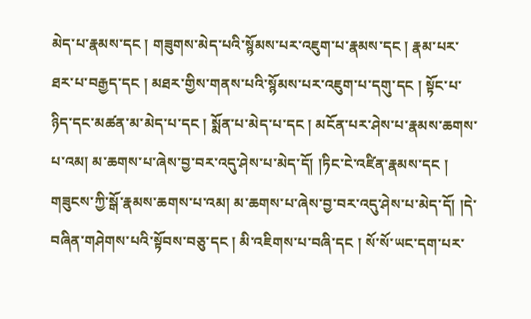མེད་པ་རྣམས་དང ། གཟུགས་མེད་པའི་སྙོམས་པར་འཇུག་པ་རྣམས་དང ། རྣམ་པར་ཐར་པ་བརྒྱད་དང ། མཐར་གྱིས་གནས་པའི་སྙོམས་པར་འཇུག་པ་དགུ་དང ། སྟོང་པ་ཉིད་དང་མཚན་མ་མེད་པ་དང ། སྨོན་པ་མེད་པ་དང ། མངོན་པར་ཤེས་པ་རྣམས་ཆགས་པ་འམ། མ་ཆགས་པ་ཞེས་བྱ་བར་འདུ་ཤེས་པ་མེད་དོ། །ཏིང་ངེ་འཛིན་རྣམས་དང ། གཟུངས་ཀྱི་སྒོ་རྣམས་ཆགས་པ་འམ། མ་ཆགས་པ་ཞེས་བྱ་བར་འདུ་ཤེས་པ་མེད་དོ། །དེ་བཞིན་གཤེགས་པའི་སྟོབས་བཅུ་དང ། མི་འཇིགས་པ་བཞི་དང ། སོ་སོ་ཡང་དག་པར་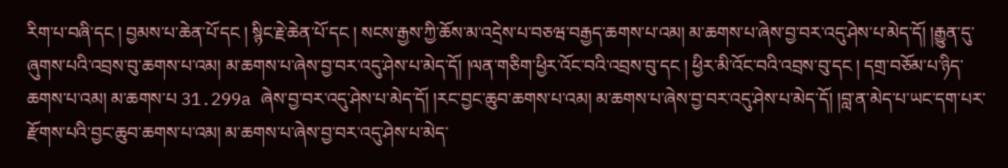རིག་པ་བཞི་དང ། བྱམས་པ་ཆེན་པོ་དང ། སྙིང་རྗེ་ཆེན་པོ་དང ། སངས་རྒྱས་ཀྱི་ཆོས་མ་འདྲེས་པ་བཅཝ་བརྒྱད་ཆགས་པ་འམ། མ་ཆགས་པ་ཞེས་བྱ་བར་འདུ་ཤེས་པ་མེད་དོ། །རྒྱུན་དུ་ཞུགས་པའི་འབྲས་བུ་ཆགས་པ་འམ། མ་ཆགས་པ་ཞེས་བྱ་བར་འདུ་ཤེས་པ་མེད་དོ། །ལན་གཅིག་ཕྱིར་འོང་བའི་འབྲས་བུ་དང ། ཕྱིར་མི་འོང་བའི་འབྲས་བུ་དང ། དགྲ་བཅོམ་པ་ཉིད་ཆགས་པ་འམ། མ་ཆགས་པ 31.299a ཞེས་བྱ་བར་འདུ་ཤེས་པ་མེད་དོ། །རང་བྱང་ཆུབ་ཆགས་པ་འམ། མ་ཆགས་པ་ཞེས་བྱ་བར་འདུ་ཤེས་པ་མེད་དོ། །བླ་ན་མེད་པ་ཡང་དག་པར་རྫོགས་པའི་བྱང་ཆུབ་ཆགས་པ་འམ། མ་ཆགས་པ་ཞེས་བྱ་བར་འདུ་ཤེས་པ་མེད་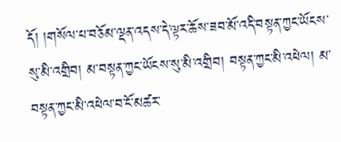དོ། །གསོལ་པ་བཅོམ་ལྡན་འདས་དེ་ལྟར་ཆོས་ཟབ་མོ་འདི་བསྟན་ཀྱང་ཡོངས་སུ་མི་འགྲིབ། མ་བསྟན་ཀྱང་ཡོངས་སུ་མི་འགྲིབ། བསྟན་ཀྱང་མི་འཕེལ། མ་བསྟན་ཀྱང་མི་འཕེལ་བ་ངོ་མཚར་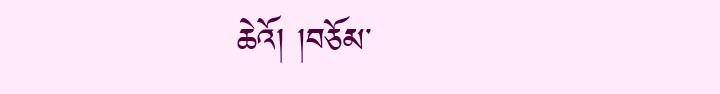ཆེའོ། །བཅོམ་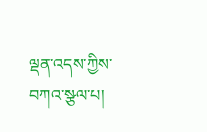ལྡན་འདས་ཀྱིས་བཀའ་སྩལ་པ།